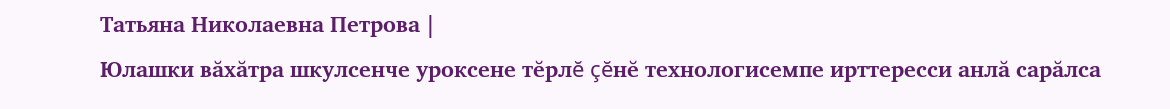Татьяна Николаевна Петрова |
Юлашки вăхăтра шкулсенче уроксене тĕрлĕ çĕнĕ технологисемпе ирттересси анлă сарăлса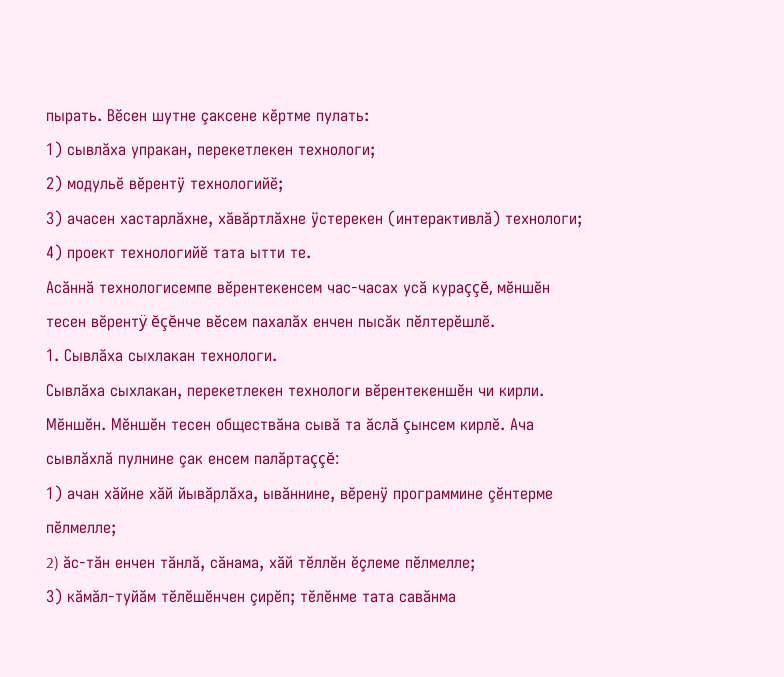пырать. Вĕсен шутне çаксене кĕртме пулать:
1) сывлăха упракан, перекетлекен технологи;
2) модульĕ вĕрентÿ технологийĕ;
3) ачасен хастарлăхне, хăвăртлăхне ÿстерекен (интерактивлă) технологи;
4) проект технологийĕ тата ытти те.
Асăннă технологисемпе вĕрентекенсем час-часах усă кураççĕ, мĕншĕн тесен вĕрентÿ ĕçĕнче вĕсем пахалăх енчен пысăк пĕлтерĕшлĕ.
1. Сывлăха сыхлакан технологи.
Сывлăха сыхлакан, перекетлекен технологи вĕрентекеншĕн чи кирли. Мĕншĕн. Мĕншĕн тесен обществăна сывă та ăслă çынсем кирлĕ. Ача сывлăхлă пулнине çак енсем палăртаççĕ:
1) ачан хăйне хăй йывăрлăха, ывăннине, вĕренÿ программине çĕнтерме пĕлмелле;
2) ăс-тăн енчен тăнлă, сăнама, хăй тĕллĕн ĕçлеме пĕлмелле;
3) кăмăл-туйăм тĕлĕшĕнчен çирĕп; тĕлĕнме тата савăнма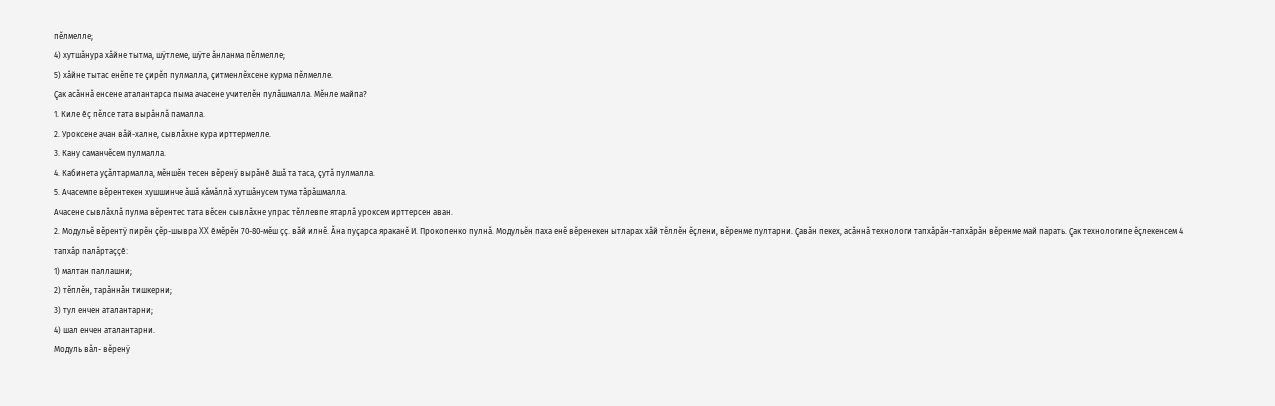пĕлмелле;
4) хутшăнура хăйне тытма, шÿтлеме, шÿте ăнланма пĕлмелле;
5) хăйне тытас енĕпе те çирĕп пулмалла, çитменлĕхсене курма пĕлмелле.
Çак асăннă енсене аталантарса пыма ачасене учителĕн пулăшмалла. Мĕнле майпа?
1. Киле ĕç пĕлсе тата вырăнлă памалла.
2. Уроксене ачан вăй-халне, сывлăхне кура ирттермелле.
3. Кану саманчĕсем пулмалла.
4. Кабинета уçăлтармалла, мĕншĕн тесен вĕренÿ вырăнĕ ăшă та таса, çутă пулмалла.
5. Ачасемпе вĕрентекен хушшинче ăшă кăмăллă хутшăнусем тума тăрăшмалла.
Ачасене сывлăхлă пулма вĕрентес тата вĕсен сывлăхне упрас тĕллевпе ятарлă уроксем ирттерсен аван.
2. Модульĕ вĕрентÿ пирĕн çĕр-шывра XX ĕмĕрĕн 70-80-мĕш çç. вăй илнĕ. Ăна пуçарса яраканĕ И. Прокопенко пулнă. Модульĕн паха енĕ вĕренекен ытларах хăй тĕллĕн ĕçлени, вĕренме пултарни. Çавăн пекех, асăннă технологи тапхăрăн-тапхăрăн вĕренме май парать. Çак технологипе ĕçлекенсем 4 тапхăр палăртаççĕ:
1) малтан паллашни;
2) тĕплĕн, тарăннăн тишкерни;
3) тул енчен аталантарни;
4) шал енчен аталантарни.
Модуль вăл- вĕренÿ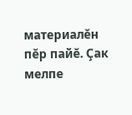материалĕн пĕр пайĕ. Çак мелпе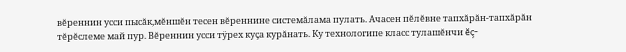вĕреннин усси пысăк,мĕншĕн тесен вĕреннине системăлама пулать. Ачасен пĕлĕвне тапхăрăн-тапхăрăн тĕрĕслеме май пур. Вĕреннин усси тÿрех куçа курăнать. Ку технологипе класс тулашĕнчи ĕç-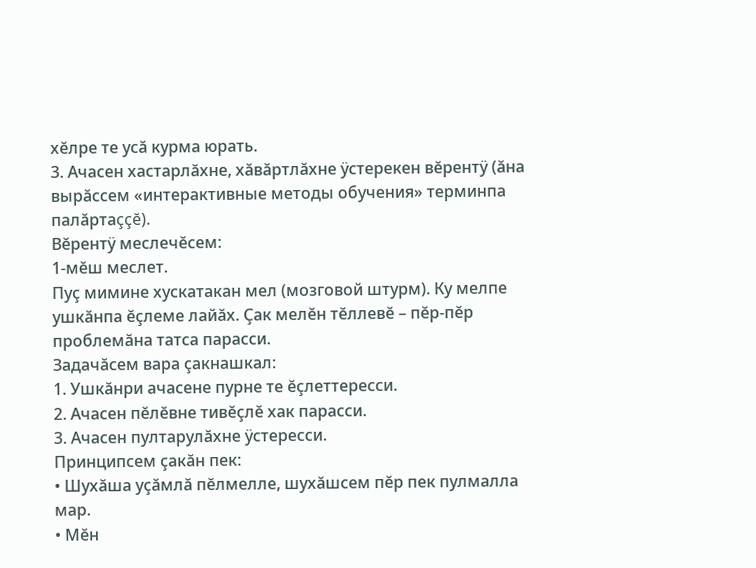хĕлре те усă курма юрать.
3. Ачасен хастарлăхне, хăвăртлăхне ÿстерекен вĕрентÿ (ăна вырăссем «интерактивные методы обучения» терминпа палăртаççĕ).
Вĕрентÿ меслечĕсем:
1-мĕш меслет.
Пуç мимине хускатакан мел (мозговой штурм). Ку мелпе ушкăнпа ĕçлеме лайăх. Çак мелĕн тĕллевĕ – пĕр-пĕр проблемăна татса парасси.
Задачăсем вара çакнашкал:
1. Ушкăнри ачасене пурне те ĕçлеттересси.
2. Ачасен пĕлĕвне тивĕçлĕ хак парасси.
3. Ачасен пултарулăхне ÿстересси.
Принципсем çакăн пек:
• Шухăша уçăмлă пĕлмелле, шухăшсем пĕр пек пулмалла мар.
• Мĕн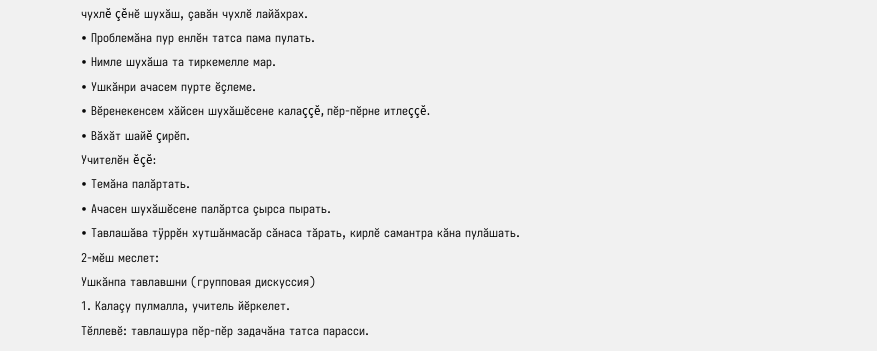чухлĕ çĕнĕ шухăш, çавăн чухлĕ лайăхрах.
• Проблемăна пур енлĕн татса пама пулать.
• Нимле шухăша та тиркемелле мар.
• Ушкăнри ачасем пурте ĕçлеме.
• Вĕренекенсем хăйсен шухăшĕсене калаççĕ, пĕр-пĕрне итлеççĕ.
• Вăхăт шайĕ çирĕп.
Учителĕн ĕçĕ:
• Темăна палăртать.
• Ачасен шухăшĕсене палăртса çырса пырать.
• Тавлашăва тÿррĕн хутшăнмасăр сăнаса тăрать, кирлĕ самантра кăна пулăшать.
2-мĕш меслет:
Ушкăнпа тавлавшни (групповая дискуссия)
1. Калаçу пулмалла, учитель йĕркелет.
Тĕллевĕ: тавлашура пĕр-пĕр задачăна татса парасси.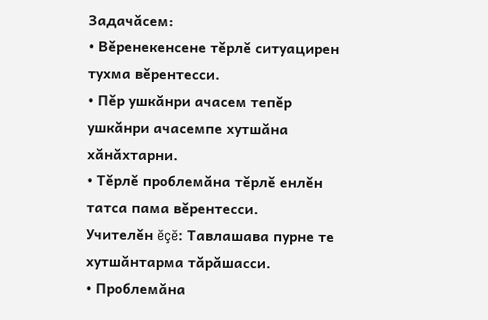Задачăсем:
• Вĕренекенсене тĕрлĕ ситуацирен тухма вĕрентесси.
• Пĕр ушкăнри ачасем тепĕр ушкăнри ачасемпе хутшăна хăнăхтарни.
• Тĕрлĕ проблемăна тĕрлĕ енлĕн татса пама вĕрентесси.
Учителĕн ĕçĕ: Тавлашава пурне те хутшăнтарма тăрăшасси.
• Проблемăна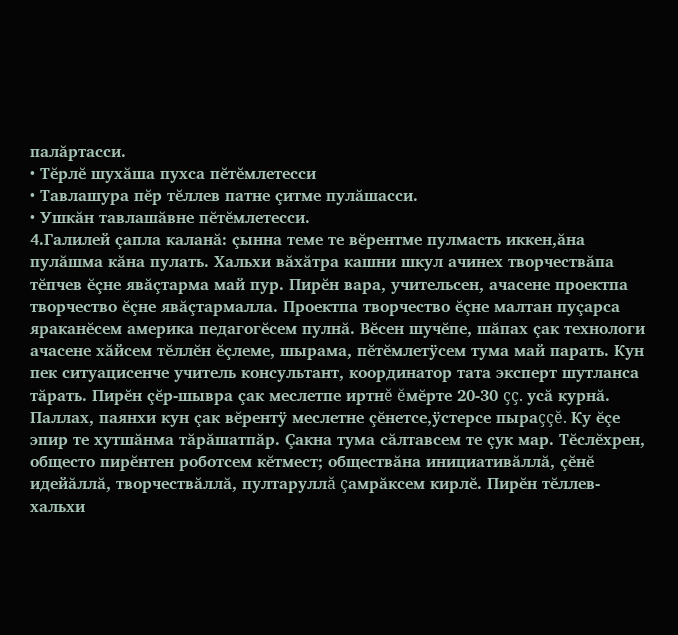палăртасси.
• Тĕрлĕ шухăша пухса пĕтĕмлетесси
• Тавлашура пĕр тĕллев патне çитме пулăшасси.
• Ушкăн тавлашăвне пĕтĕмлетесси.
4.Галилей çапла каланă: çынна теме те вĕрентме пулмасть иккен,ăна пулăшма кăна пулать. Хальхи вăхăтра кашни шкул ачинех творчествăпа тĕпчев ĕçне явăçтарма май пур. Пирĕн вара, учительсен, ачасене проектпа творчество ĕçне явăçтармалла. Проектпа творчество ĕçне малтан пуçарса яраканĕсем америка педагогĕсем пулнă. Вĕсен шучĕпе, шăпах çак технологи ачасене хăйсем тĕллĕн ĕçлеме, шырама, пĕтĕмлетÿсем тума май парать. Кун пек ситуацисенче учитель консультант, координатор тата эксперт шутланса тăрать. Пирĕн çĕр-шывра çак меслетпе иртнĕ ĕмĕрте 20-30 çç. усă курнă. Паллах, паянхи кун çак вĕрентÿ меслетне çĕнетсе,ÿстерсе пыраççĕ. Ку ĕçе эпир те хутшăнма тăрăшатпăр. Çакна тума сăлтавсем те çук мар. Тĕслĕхрен, общесто пирĕнтен роботсем кĕтмест; обществăна инициативăллă, çĕнĕ идейăллă, творчествăллă, пултаруллă çамрăксем кирлĕ. Пирĕн тĕллев-хальхи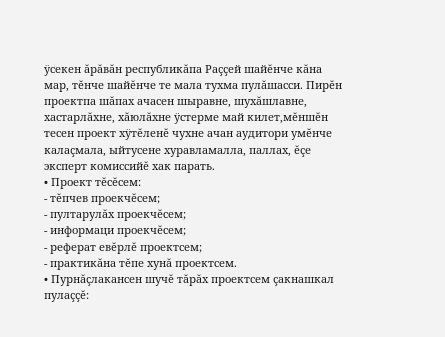ÿсекен ăрăвăн республикăпа Раççей шайĕнче кăна мар, тĕнче шайĕнче те мала тухма пулăшасси. Пирĕн проектпа шăпах ачасен шыравне, шухăшлавне, хастарлăхне, хăюлăхне ÿстерме май килет,мĕншĕн тесен проект хÿтĕленĕ чухне ачан аудитори умĕнче калаçмала, ыйтусене хуравламалла, паллах, ĕçе эксперт комиссийĕ хак парать.
• Проект тĕсĕсем:
- тĕпчев проекчĕсем;
- пултарулăх проекчĕсем;
- информаци проекчĕсем;
- реферат евĕрлĕ проектсем;
- практикăна тĕпе хунă проектсем.
• Пурнăçлакансен шучĕ тăрăх проектсем çакнашкал пулаççĕ: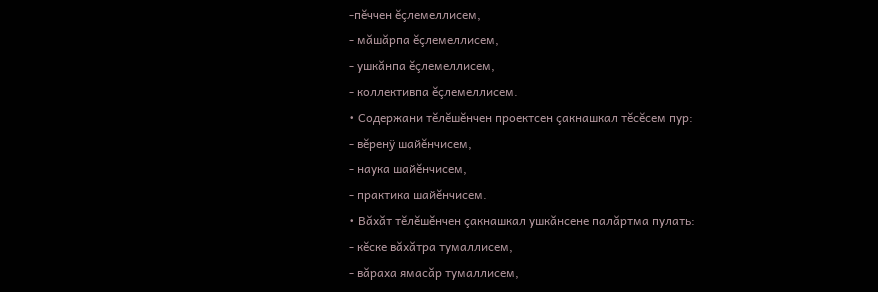-пĕччен ĕçлемеллисем,
- мăшăрпа ĕçлемеллисем,
- ушкăнпа ĕçлемеллисем,
- коллективпа ĕçлемеллисем.
• Содержани тĕлĕшĕнчен проектсен çакнашкал тĕсĕсем пур:
- вĕренÿ шайĕнчисем,
- наука шайĕнчисем,
- практика шайĕнчисем.
• Вăхăт тĕлĕшĕнчен çакнашкал ушкăнсене палăртма пулать:
- кĕске вăхăтра тумаллисем,
- вăраха ямасăр тумаллисем,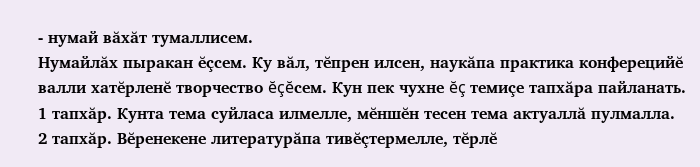- нумай вăхăт тумаллисем.
Нумайлăх пыракан ĕçсем. Ку вăл, тĕпрен илсен, наукăпа практика конферецийĕ валли хатĕрленĕ творчество ĕçĕсем. Кун пек чухне ĕç темиçе тапхăра пайланать.
1 тапхăр. Кунта тема суйласа илмелле, мĕншĕн тесен тема актуаллă пулмалла.
2 тапхăр. Вĕренекене литературăпа тивĕçтермелле, тĕрлĕ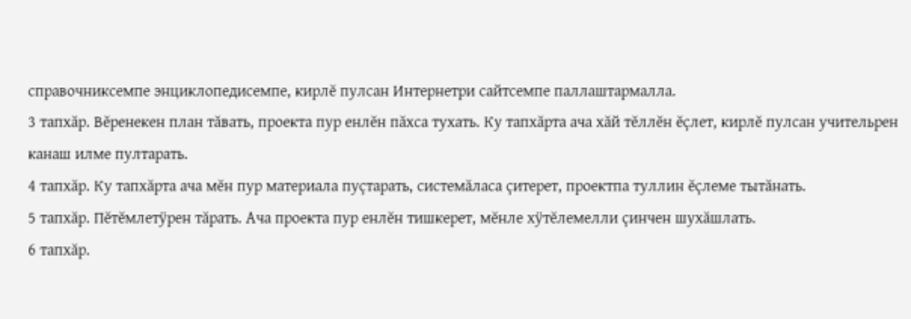справочниксемпе энциклопедисемпе, кирлĕ пулсан Интернетри сайтсемпе паллаштармалла.
3 тапхăр. Вĕренекен план тăвать, проекта пур енлĕн пăхса тухать. Ку тапхăрта ача хăй тĕллĕн ĕçлет, кирлĕ пулсан учительрен канаш илме пултарать.
4 тапхăр. Ку тапхăрта ача мĕн пур материала пуçтарать, системăласа çитерет, проектпа туллин ĕçлеме тытăнать.
5 тапхăр. Пĕтĕмлетÿрен тăрать. Ача проекта пур енлĕн тишкерет, мĕнле хÿтĕлемелли çинчен шухăшлать.
6 тапхăр.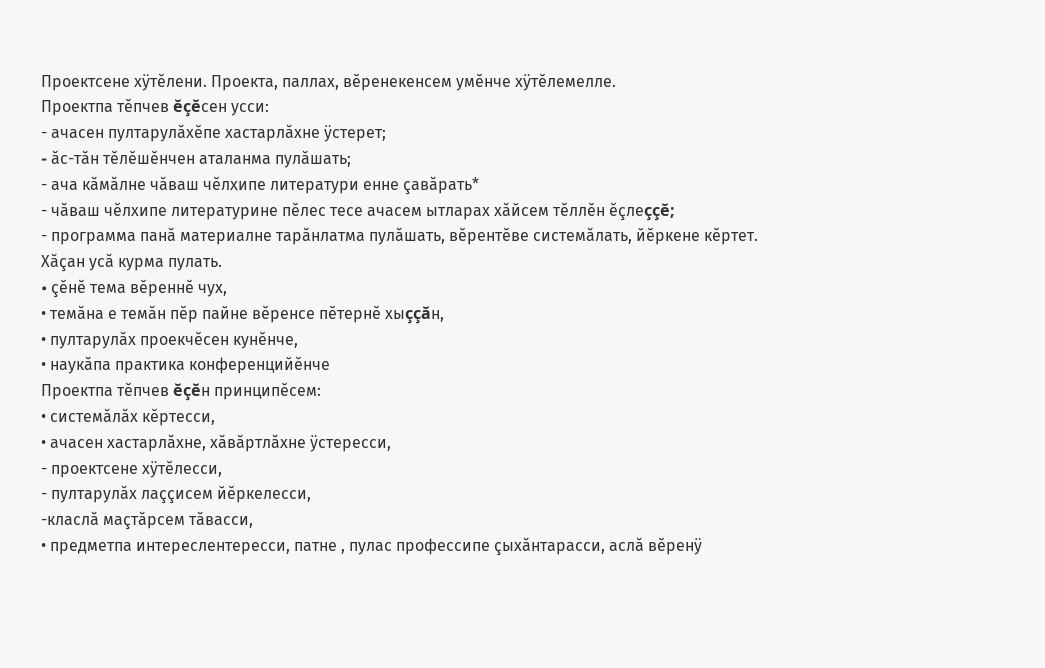Проектсене хÿтĕлени. Проекта, паллах, вĕренекенсем умĕнче хÿтĕлемелле.
Проектпа тĕпчев ĕçĕсен усси:
- ачасен пултарулăхĕпе хастарлăхне ÿстерет;
- ăс-тăн тĕлĕшĕнчен аталанма пулăшать;
- ача кăмăлне чăваш чĕлхипе литератури енне çавăрать*
- чăваш чĕлхипе литературине пĕлес тесе ачасем ытларах хăйсем тĕллĕн ĕçлеççĕ;
- программа панă материалне тарăнлатма пулăшать, вĕрентĕве системăлать, йĕркене кĕртет.
Хăçан усă курма пулать.
• çĕнĕ тема вĕреннĕ чух,
• темăна е темăн пĕр пайне вĕренсе пĕтернĕ хыççăн,
• пултарулăх проекчĕсен кунĕнче,
• наукăпа практика конференцийĕнче
Проектпа тĕпчев ĕçĕн принципĕсем:
• системăлăх кĕртесси,
• ачасен хастарлăхне, хăвăртлăхне ÿстересси,
- проектсене хÿтĕлесси,
- пултарулăх лаççисем йĕркелесси,
-класлă маçтăрсем тăвасси,
• предметпа интереслентересси, патне , пулас профессипе çыхăнтарасси, аслă вĕренÿ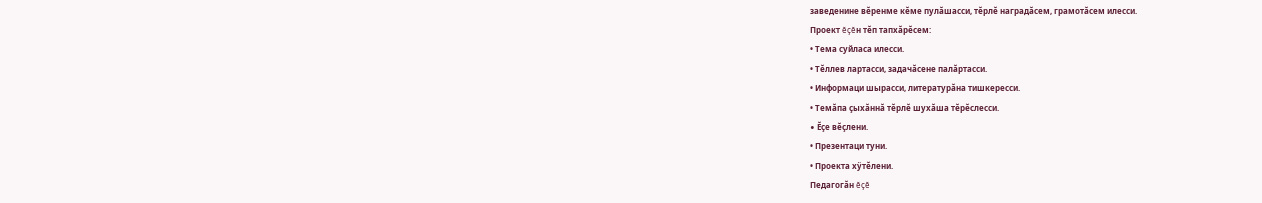заведенине вĕренме кĕме пулăшасси, тĕрлĕ наградăсем, грамотăсем илесси.
Проект ĕçĕн тĕп тапхăрĕсем:
• Тема суйласа илесси.
• Тĕллев лартасси, задачăсене палăртасси.
• Информаци шырасси, литературăна тишкересси.
• Темăпа çыхăннă тĕрлĕ шухăша тĕрĕслесси.
• Ĕçе вĕçлени.
• Презентаци туни.
• Проекта хÿтĕлени.
Педагогăн ĕçĕ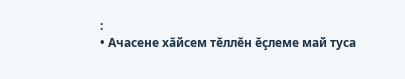:
• Ачасене хăйсем тĕллĕн ĕçлеме май туса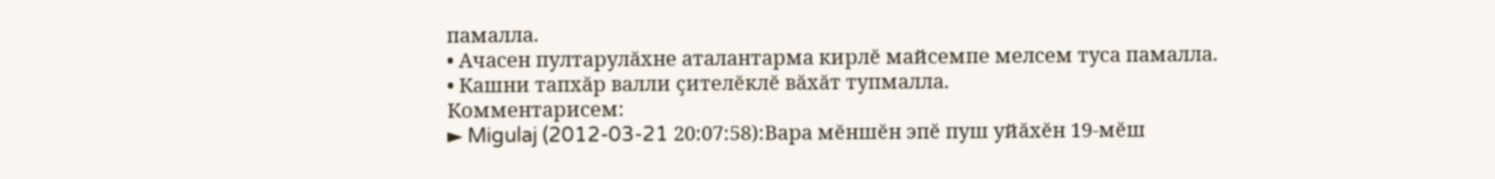памалла.
• Ачасен пултарулăхне аталантарма кирлĕ майсемпе мелсем туса памалла.
• Кашни тапхăр валли çителĕклĕ вăхăт тупмалла.
Комментарисем:
► Migulaj (2012-03-21 20:07:58):Вара мĕншĕн эпĕ пуш уйăхĕн 19-мĕш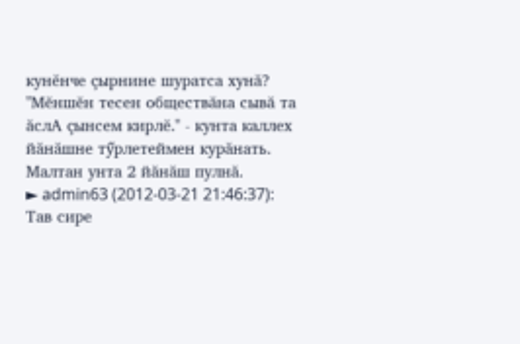кунĕнче çырнине шуратса хунă? "Мĕншĕн тесен обществăна сывă та ăслА çынсем кирлĕ." - кунта каллех йăнăшне тӳрлетеймен курăнать. Малтан унта 2 йăнăш пулнă.
► admin63 (2012-03-21 21:46:37):
Тав сире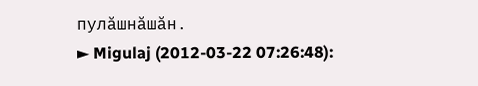пулăшнăшăн.
► Migulaj (2012-03-22 07:26:48):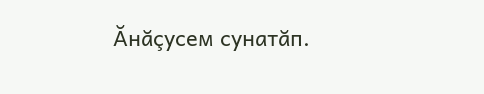Ăнăçусем сунатăп.